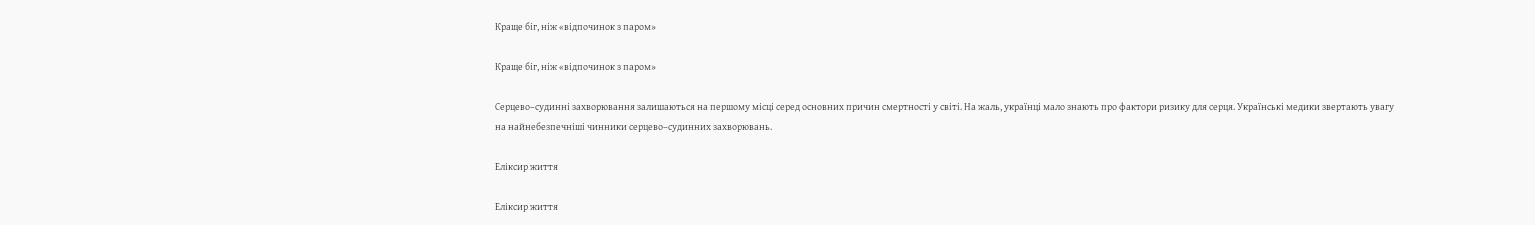Краще біг, ніж «відпочинок з паром»

Краще біг, ніж «відпочинок з паром»

Серцево–судинні захворювання залишаються на першому місці серед основних причин смертності у світі. На жаль, українці мало знають про фактори ризику для серця. Українські медики звертають увагу на найнебезпечніші чинники серцево–судинних захворювань.

Еліксир життя

Еліксир життя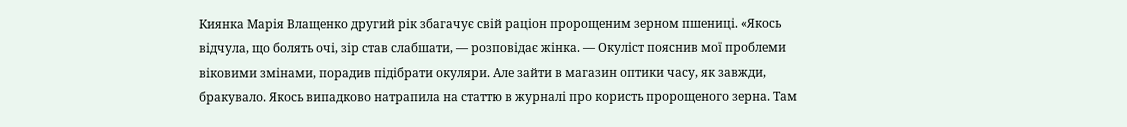Киянка Марія Влащенко другий рік збагачує свій раціон пророщеним зерном пшениці. «Якось відчула, що болять очі, зір став слабшати, — розповідає жінка. — Окуліст пояснив мої проблеми віковими змінами, порадив підібрати окуляри. Але зайти в магазин оптики часу, як завжди, бракувало. Якось випадково натрапила на статтю в журналі про користь пророщеного зерна. Там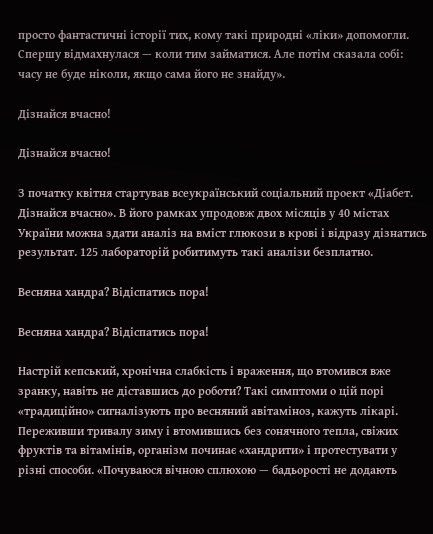просто фантастичні історії тих, кому такі природні «ліки» допомогли. Спершу відмахнулася — коли тим займатися. Але потім сказала собі: часу не буде ніколи, якщо сама його не знайду».

Дізнайся вчасно!

Дізнайся вчасно!

З початку квітня стартував всеукраїнський соціальний проект «Діабет. Дізнайся вчасно». В його рамках упродовж двох місяців у 40 містах України можна здати аналіз на вміст глюкози в крові і відразу дізнатись результат. 125 лабораторій робитимуть такі аналізи безплатно.

Весняна хандра? Відіспатись пора!

Весняна хандра? Відіспатись пора!

Настрій кепський, хронічна слабкість і враження, що втомився вже зранку, навіть не діставшись до роботи? Такі симптоми о цій порі «традиційно» сигналізують про весняний авітаміноз, кажуть лікарі. Переживши тривалу зиму і втомившись без сонячного тепла, свіжих фруктів та вітамінів, організм починає «хандрити» і протестувати у різні способи. «Почуваюся вічною сплюхою — бадьорості не додають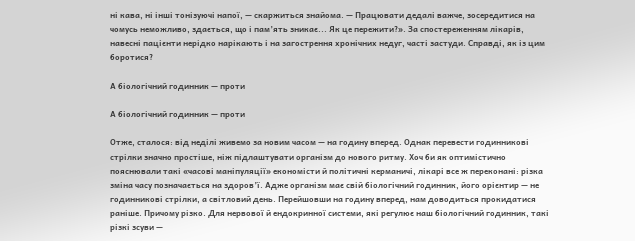ні кава, ні інші тонізуючі напої, — скаржиться знайома. — Працювати дедалі важче, зосередитися на чомусь неможливо, здається, що і пам’ять зникає... Як це пережити?». За спостереженням лікарів, навесні пацієнти нерідко нарікають і на загострення хронічних недуг, часті застуди. Справді, як із цим боротися?

А біологічний годинник — проти

А біологічний годинник — проти

Отже, сталося: від неділі живемо за новим часом — на годину вперед. Однак перевести годинникові стрілки значно простіше, ніж підлаштувати організм до нового ритму. Хоч би як оптимістично пояснювали такі «часові маніпуляції» економісти й політичні керманичі, лікарі все ж переконані: різка зміна часу позначається на здоров’ї. Адже організм має свій біологічний годинник, його орієнтир — не годинникові стрілки, а світловий день. Перейшовши на годину вперед, нам доводиться прокидатися раніше. Причому різко. Для нервової й ендокринної системи, які регулює наш біологічний годинник, такі різкі зсуви —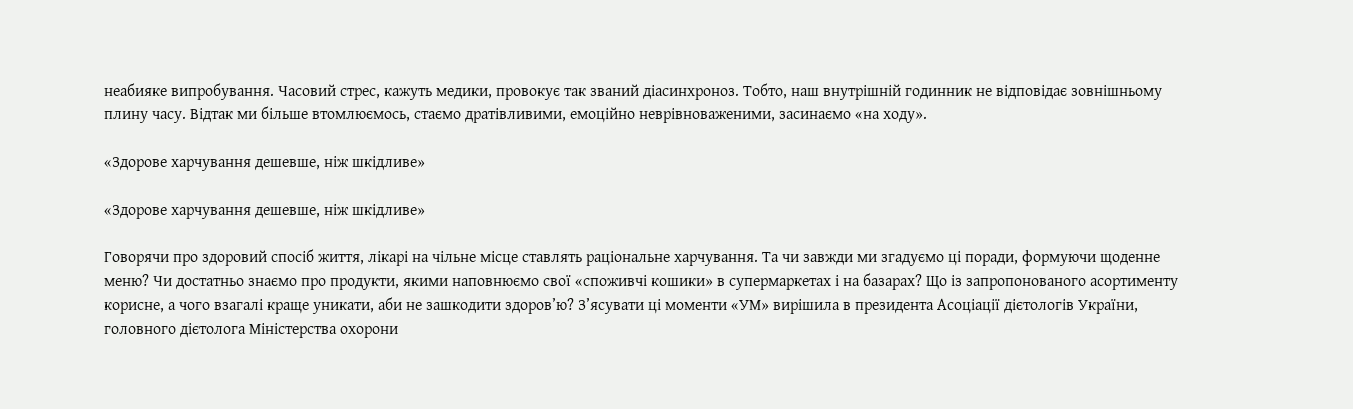неабияке випробування. Часовий стрес, кажуть медики, провокує так званий діасинхроноз. Тобто, наш внутрішній годинник не відповідає зовнішньому плину часу. Відтак ми більше втомлюємось, стаємо дратівливими, емоційно неврівноваженими, засинаємо «на ходу».

«Здорове харчування дешевше, ніж шкідливе»

«Здорове харчування дешевше, ніж шкідливе»

Говорячи про здоровий спосіб життя, лікарі на чільне місце ставлять раціональне харчування. Та чи завжди ми згадуємо ці поради, формуючи щоденне меню? Чи достатньо знаємо про продукти, якими наповнюємо свої «споживчі кошики» в супермаркетах і на базарах? Що із запропонованого асортименту корисне, а чого взагалі краще уникати, аби не зашкодити здоров’ю? З’ясувати ці моменти «УМ» вирішила в президента Асоціації дієтологів України, головного дієтолога Міністерства охорони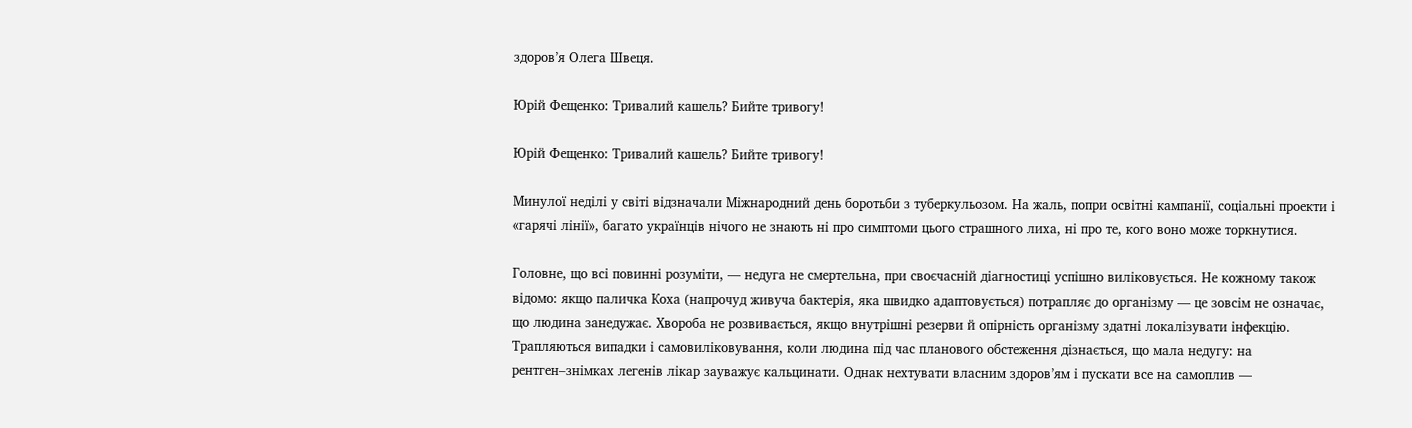здоров’я Олега Швеця.

Юрій Фещенко: Тривалий кашель? Бийте тривогу!

Юрій Фещенко: Тривалий кашель? Бийте тривогу!

Минулої неділі у світі відзначали Міжнародний день боротьби з туберкульозом. На жаль, попри освітні кампанії, соціальні проекти і «гарячі лінії», багато українців нічого не знають ні про симптоми цього страшного лиха, ні про те, кого воно може торкнутися.

Головне, що всі повинні розуміти, — недуга не смертельна, при своєчасній діагностиці успішно виліковується. Не кожному також відомо: якщо паличка Коха (напрочуд живуча бактерія, яка швидко адаптовується) потрапляє до організму — це зовсім не означає, що людина занедужає. Хвороба не розвивається, якщо внутрішні резерви й опірність організму здатні локалізувати інфекцію. Трапляються випадки і самовиліковування, коли людина під час планового обстеження дізнається, що мала недугу: на рентген–знімках легенів лікар зауважує кальцинати. Однак нехтувати власним здоров’ям і пускати все на самоплив —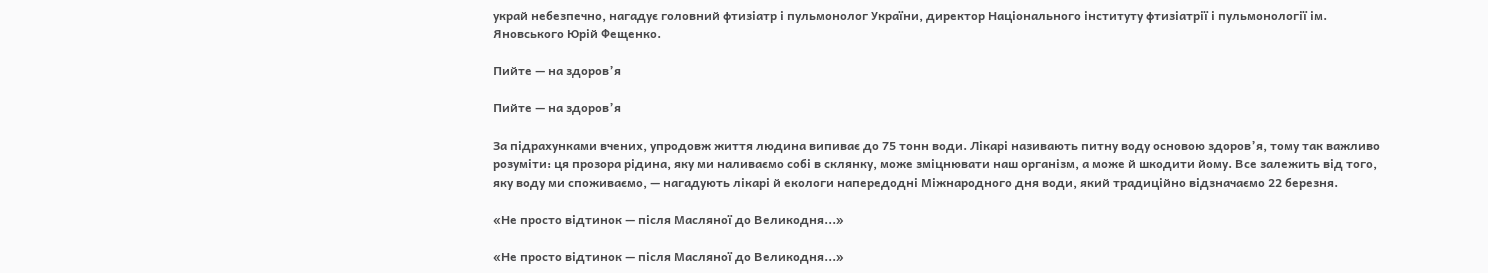украй небезпечно, нагадує головний фтизіатр і пульмонолог України, директор Національного інституту фтизіатрії і пульмонології ім. Яновського Юрій Фещенко.

Пийте — на здоров’я

Пийте — на здоров’я

За підрахунками вчених, упродовж життя людина випиває до 75 тонн води. Лікарі називають питну воду основою здоров’я, тому так важливо розуміти: ця прозора рідина, яку ми наливаємо собі в склянку, може зміцнювати наш організм, а може й шкодити йому. Все залежить від того, яку воду ми споживаємо, — нагадують лікарі й екологи напередодні Міжнародного дня води, який традиційно відзначаємо 22 березня.

«Не просто відтинок — після Масляної до Великодня...»

«Не просто відтинок — після Масляної до Великодня...»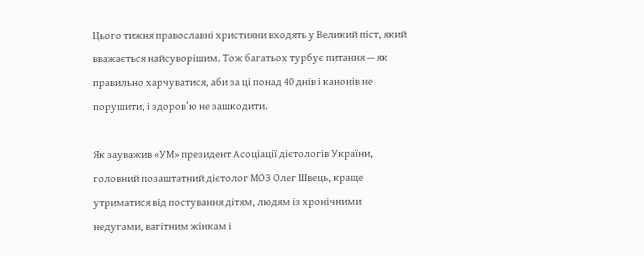Цього тижня православні християни входять у Великий піст, який вважається найсуворішим. Тож багатьох турбує питання — як правильно харчуватися, аби за ці понад 40 днів і канонів не порушити, і здоров’ю не зашкодити.

Як зауважив «УМ» президент Асоціації дієтологів України, головний позаштатний дієтолог МОЗ Олег Швець, краще утриматися від постування дітям, людям iз хронічними недугами, вагітним жінкам і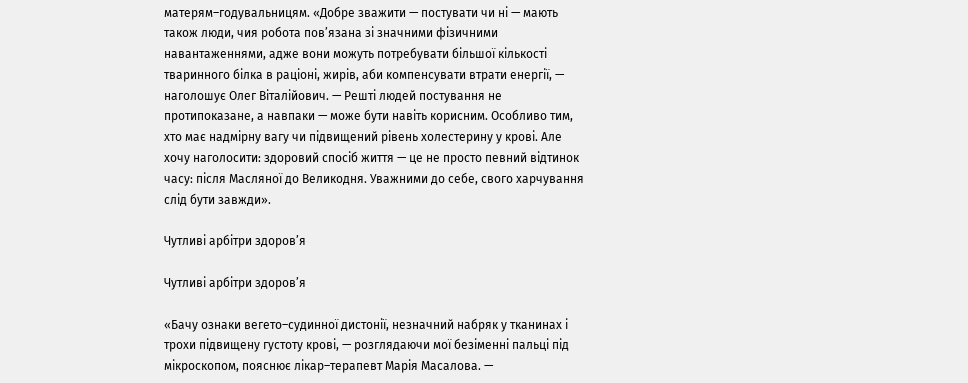матерям–годувальницям. «Добре зважити — постувати чи ні — мають також люди, чия робота пов’язана зі значними фізичними навантаженнями, адже вони можуть потребувати більшої кількості тваринного білка в раціоні, жирів, аби компенсувати втрати енергії, — наголошує Олег Віталійович. — Решті людей постування не протипоказане, а навпаки — може бути навіть корисним. Особливо тим, хто має надмірну вагу чи підвищений рівень холестерину у крові. Але хочу наголосити: здоровий спосіб життя — це не просто певний відтинок часу: після Масляної до Великодня. Уважними до себе, свого харчування слід бути завжди».

Чутливі арбітри здоров’я

Чутливі арбітри здоров’я

«Бачу ознаки вегето–судинної дистонії, незначний набряк у тканинах і трохи підвищену густоту крові, — розглядаючи мої безіменні пальці під мікроскопом, пояснює лікар–терапевт Марія Масалова. —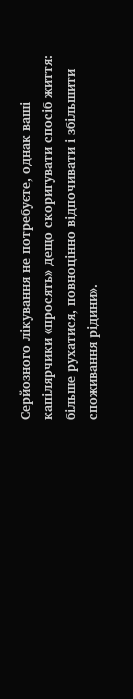Серйозного лікування не потребуєте, однак ваші капілярчики «просять» дещо скоригувати спосіб життя: більше рухатися, повноцінно відпочивати і збільшити споживання рідини».